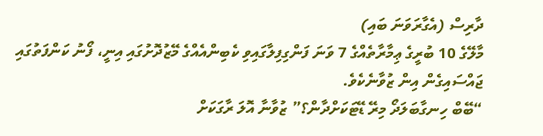ދާރިސް (އެގާރަވަނަ ބައި)
މާލޭގެ 10 ބުރީގެ ޢިމާރާތެއްގެ 7 ވަނަ ފަންގިފިލާގައިވި ކެބިންއެއްގެ މޭޒުދޮށުގައި އިނީ، ފޯނު ކަންފަތުގައި ޖައްސައިގެން އިން ޒުވާނެކެވެ.
“ބޭބް ހިނގާބަލަދޯ މިރޭ ޑޭޓަކަށްދާން؟” ޒުވާނާ އޮލަ ރާގަކަށް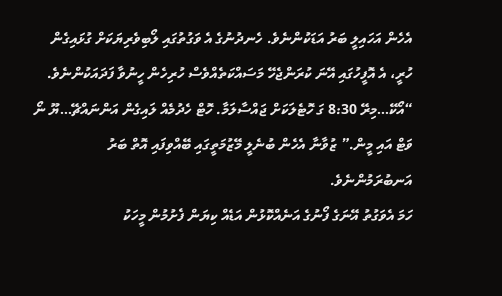އެހެން އަހައިލީ ބަރު އަޑަކުންނެވެ. ހެނދުނުގެ އެ ވަގުތުގައި ލޯބިވެރިޔަކަށް ގުޅައިގެން ހުރީ، އެ އޮފީހުގައި އޭނަ ކުރަންޖެހޭ މަސައްކަތެއްވެސް ހުރިހެން ހީނުވާ ފަދައަކުންނެވެ.
“އޯކޭ…މިރޭ 8:30 ގަ ހޮޓެލަކަށް ޖައްސާލަމާ. ހޮޓް ހެދުމެއް ލައިގެން އަންނައްޗޭ…ޔޫ ނޯ ވަޓް އައި މީން.” ޒުވާނާ އެހެން ބުނެލީ މޭޒުމަތީގައި ބޭއްވިފައި އޮތް ބަރު އަނބުރަމުންނެވެ.
ހަމަ އެވަގުތު އޭނަގެ ފޯނުގެ އަނެއްކޮޅުން އަޑެއް ކިޔަން ފެށުމުން މީހަކު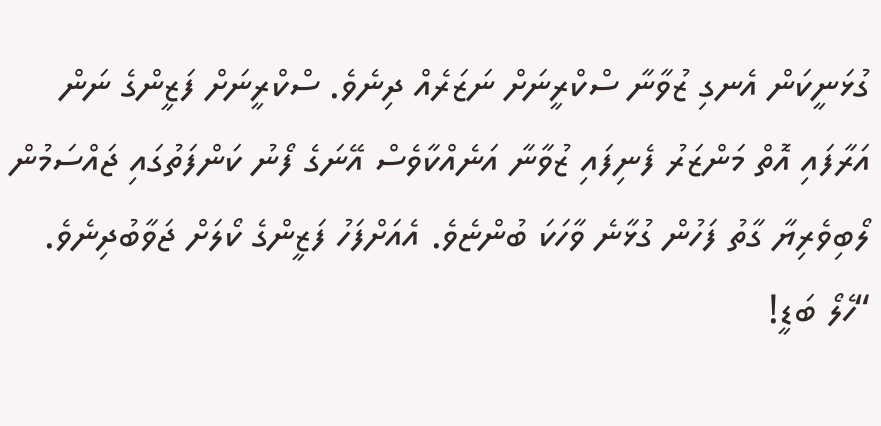ގުޅަނީކަން އެނގި ޒުވާނާ ސްކްރީނަށް ނަޒަރެއް ދިނެވެ. ސްކްރީނަށް ފަޒީންގެ ނަން އަރާފައި އޮތް މަންޒަރު ފެނިފައި ޒުވާނާ އަނެއްކާވެސް އޭނަގެ ފޯނު ކަންފަތުގައި ޖައްސަމުން ލޯބިވެރިޔާ ގާތު ފަހުން ގުޅާނެ ވާހަކަ ބުންޏެވެ. އެއަށްފަހު ފަޒީންގެ ކޯލަށް ޖަވާބުދިނެވެ.
“ހެލޯ ބަޑީ!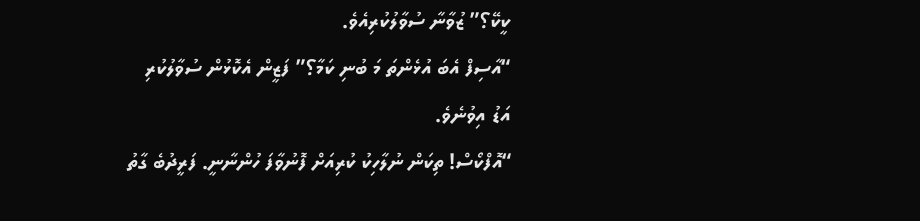ކީކޭ؟” ޒުވާނާ ސުވާލުކުރިއެވެ.
“އާސިފް އެބަ އުޅެންތަ މަ ބުނި ކަމާ؟” ފަޒީން އެކޮޅުން ސުވާލުކުރި އަޑު އިވުނެވެ.
“އޮފްކޯސް! ތިކަން ނުލާހިކު ކުރިއަށް ފޮނުވާފަ ހުންނާނީ. ފަރީދުބެ ގާތު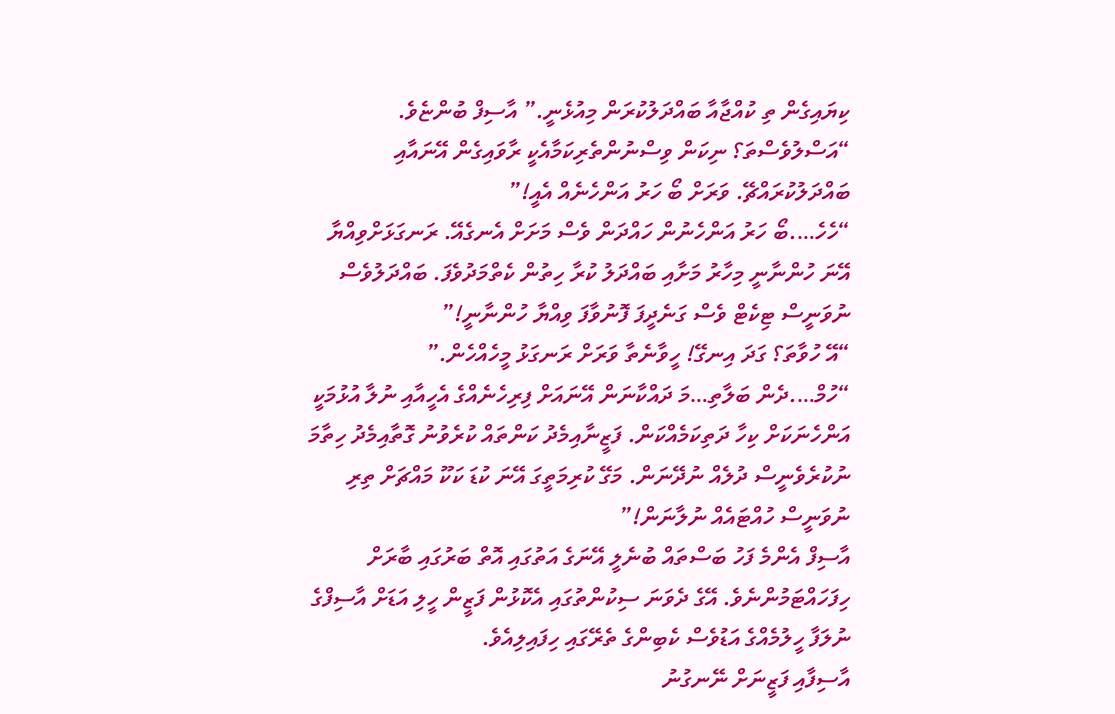ކިޔައިގެން ތި ކުއްޖާއާ ބައްދަލުކުރަން މިއުޅެނީ.” އާސިފް ބުންޏެވެ.
“އަސްލުވެސްތަ؟ ނިކަން ވިސްނުންތެރިކަމާއެކީ ރާވައިގެން އޭނައާއި ބައްދަލުކުރައްޗޭ. ވަރަށް ބޯ ހަރު އަންހެނެއް އެއީ!”
“ހެހެ….ބޯ ހަރު އަންހެނުން ހައްދަން ވެސް މަށަށް އެނގެއޭ. ރަނގަޅަށްވިއްޔާ އޭނަ ހުންނާނީ މިހާރު މަށާއި ބައްދަލު ކުރާ ހިތުން ކެތްމަދުވެފަ. ބައްދަލުވެސް ނުވަނީސް ޓިކެޓް ވެސް ގަނެދީފަ ފޮނުވާފަ ވިއްޔާ ހުންނާނީ!”
“އޭ ހުވާތަ؟ ގަދަ އިނގޭ! ހީވާނެތާ ވަރަށް ރަނގަޅު މީހެއްހެން.”
“ހުމް….ދެން ބަލާތި…މަ ދައްކާނަން އޭނައަށް ފިރިހެނެއްގެ އެހީއާއި ނުލާ އުޅުމަކީ އަންހެނަކަށް ކިހާ ދަތިކަމެއްކަން. ފަޒީނާއިމެދު ކަންތައް ކުރެވުނު ގޮތާއިމެދު ހިތާމަ ނުކުރެވެނީސް ދުލެއް ނުދޭނަން. މަގޭ ކުރިމަތީގަ އޭނަ ކުޑަ ކަކޫ މައްޗަށް ތިރި ނުވަނީސް ހުއްޓައެއް ނުލާނަން!”
އާސިފް އެންމެ ފަހު ބަސްތައް ބުނެލީ އޭނަގެ އަތުގައި އޮތް ބަރުގައި ބާރަށް ހިފަހައްޓަމުންނެވެ. އޭގެ ދެވަނަ ސިކުންތުގައި އެކޮޅުން ފަޒީން ހީލި އަޑަށް އާސިފްގެ ނުލަފާ ހީލުމެއްގެ އަޑުވެސް ކެބިންގެ ތެރޭގައި ހިފައިލިއެވެ.
އާސިފާއި ފަޒީނަށް ނޭނގުނު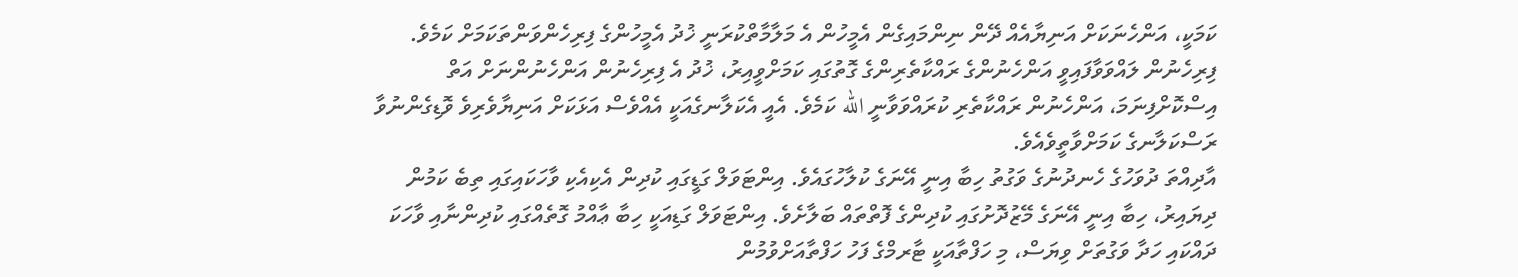ކަމަކީ، އަންހެނަކަށް އަނިޔާއެއް ދޭން ނިންމައިގެން އެމީހުން އެ މަލާމާތްކުރަނީ ޚުދު އެމީހުންގެ ފިރިހެންވަންތަކަމަށް ކަމެވެ. ފިރިހެނުން ލައްވަވާފައިވީ އަންހެނުންގެ ރައްކާތެރިންގެ ގޮތުގައި ކަމަށްވީއިރު، ޚުދު އެ ފިރިހެނުން އަންހެނުންނަށް އަތް އިސްކޮށްފިނަމަ، އަންހެނުން ރައްކާތެރި ކުރައްވަވާނީ الله ކަމެވެ. އެއީ އެކަލާނގެއަކީ އެއްވެސް އަޅަކަށް އަނިޔާވެރިވެ ވޮޑިގެންނުވާ ރަސްކަލާނގެ ކަމަށްވާތީވެއެވެ.
އާދިއްތަ ދުވަހުގެ ހެނދުނުގެ ވަގުތު ހިބާ އިނީ އޭނަގެ ކުލާހުގައެވެ. އިންޓަވަލް ގަޑީގައި ކުދިން އެކިއެކި ވާހަކައިގައި ތިބެ ކަމުން ދިޔައިރު، ހިބާ އިނީ އޭނަގެ މޭޒުދޮށުގައި ކުދިންގެ ފޮތްތައް ބަލާށެވެ. އިންޓަވަލް ގަޑިއަކީ ހިބާ ޢާއްމު ގޮތެއްގައި ކުދިންނާއި ވާހަކަ ދައްކައި ހަދާ ވަގުތަށް ވިޔަސް، މި ހަފްތާއަކީ ޓާރމްގެ ފަހު ހަފްތާއަށްވުމުން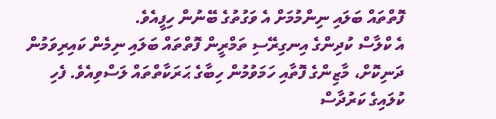ފޮތްތައް ބަލައި ނިންމުމަށް އެ ވަގުތުގެ ބޭނުން ހިފީއެވެ.
އެ ކްލާސް ކުދިންގެ އިނގިރޭސި ތަމްރީން ފޮތްތައް ބަލައި ނިމެން ކައިރިވަމުން ދަނިކޮށް، މާޒިންގެ ފޮތާއި ހަމަވުމުން ހިބާގެ ޙަރަކާތްތައް ލަސްވިއެވެ. ފެހި ކުލައިގެ ކަރުދާސް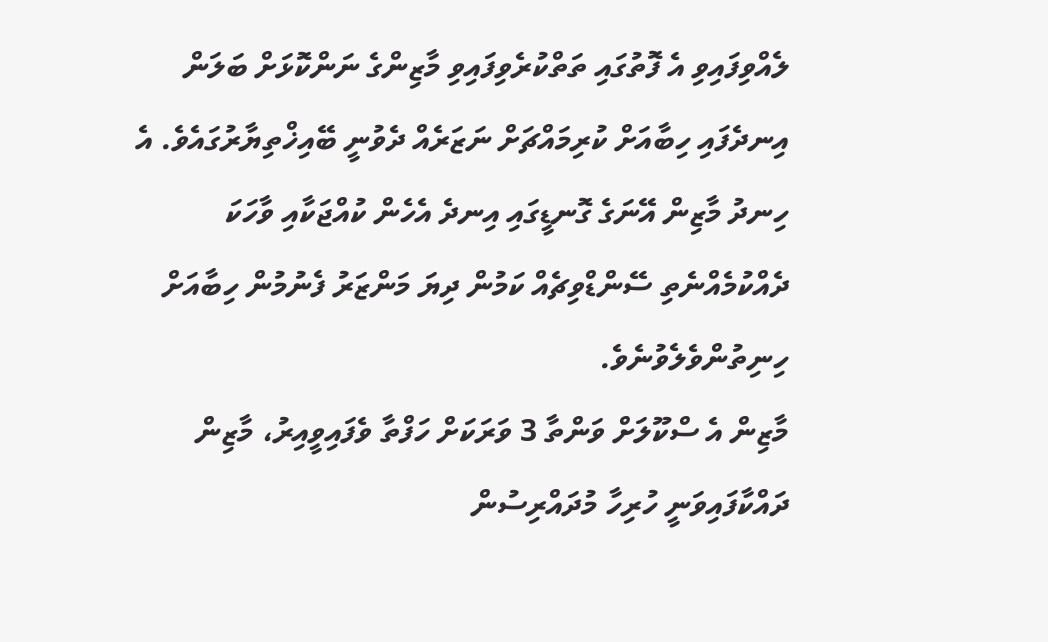ލެއްވިފައިވި އެ ފޮތުގައި ތަތްކުރެވިފައިވި މާޒިންގެ ނަންކޮޅަށް ބަލަން އިނދެފައި ހިބާއަށް ކުރިމައްޗަށް ނަޒަރެއް ދެވުނީ ބޭއިޚްތިޔާރުގައެވެ. އެ ހިނދު މާޒިން އޭނަގެ ގޮނޑީގައި އިނދެ އެހެން ކުއްޖަކާއި ވާހަކަ ދެއްކުމެއްނެތި ސޭންޑްވިޗެއް ކަމުން ދިޔަ މަންޒަރު ފެނުމުން ހިބާއަށް ހިނިތުންވެލެވުނެވެ.
މާޒިން އެ ސްކޫލަށް ވަންތާ 3 ވަރަކަށް ހަފްތާ ވެފައިވީއިރު، މާޒިން ދައްކާފައިވަނީ ހުރިހާ މުދައްރިސުން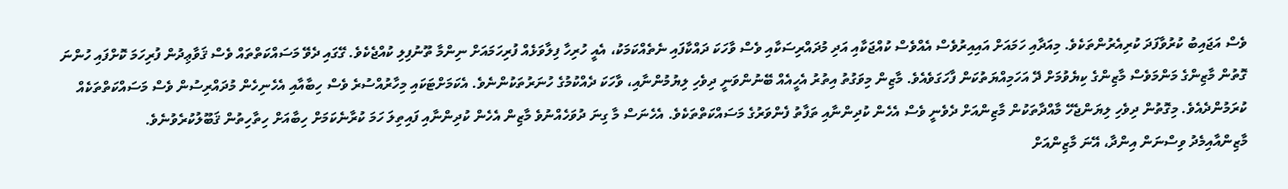ވެސް އަޖައިބު ކުރުވާފަދަ ކުރިއެރުންތަކެވެ. މިއަދާއި ހަމައަށް އައިއިރުވެސް އެއްވެސް ކުއްޖަކާއި އަދި މުދައްރިސަކާއި ވެސް ވާހަކަ ދައްކާފައި ނެތެއްކަމަކު، އެއީ ހުރިހާ ފިލާވަޅެއް ފުރިހަމައަށް ނިންމާ ތޫނުފިލި ކުއްޖެކެވެ. ގޭގައި ދެވޭ މަސައްކަތްތައް ވެސް ޤަވާޢިދުން ފުރިހަމަ ކޮށްފައި ހުންނަ ގޮތުން މާޒިންގެ މަންމަވެސް މާޒިންގެ ކިޔެވުމަށް ދޭ އަހަމިއްޔަތުކަން ފާހަގަވެއެވެ. މާޒިން މިވަގުތު އިތުރު އެހީއެއް ބޭނުންވަނީ ދިވެހި ލިޔުމުންނާއި، ވާހަކަ ދެއްކުމުގެ ހުނަރުތަކުންނެވެ. އެކަމަށްޓަކައި މިހާރުއްސުރެ ވެސް ހިބާއާއި އެހެނިހެން މުދައްރިސުން ވެސް މަސައްކަތްތަކެއް ކުރަމުންދެއެވެ. މިގޮތުން ދިވެހި ލިޔަންޖެހޭ މާއްދާތަކުން މާޒިންއަށް ދެވެނީ ވެސް އެހެން ކުދިންނާއި ތަފާތު ފެންވަރުގެ މަސައްކަތްތަކެވެ. އެހެނަސް މާ ގިނަ ދުވަހެއްނުވެ މާޒިން އެހެން ކުދިންނާއި ފައިތިލަ ހަމަ ކުރާނެކަމަށް ހިބާއަށް ހިތާހިތުން ޤަބޫލުކުރެވުނެވެ.
މާޒިންއާއިމެދު ވިސްނަން އިންދާ، އޭނަ މާޒިންއަށް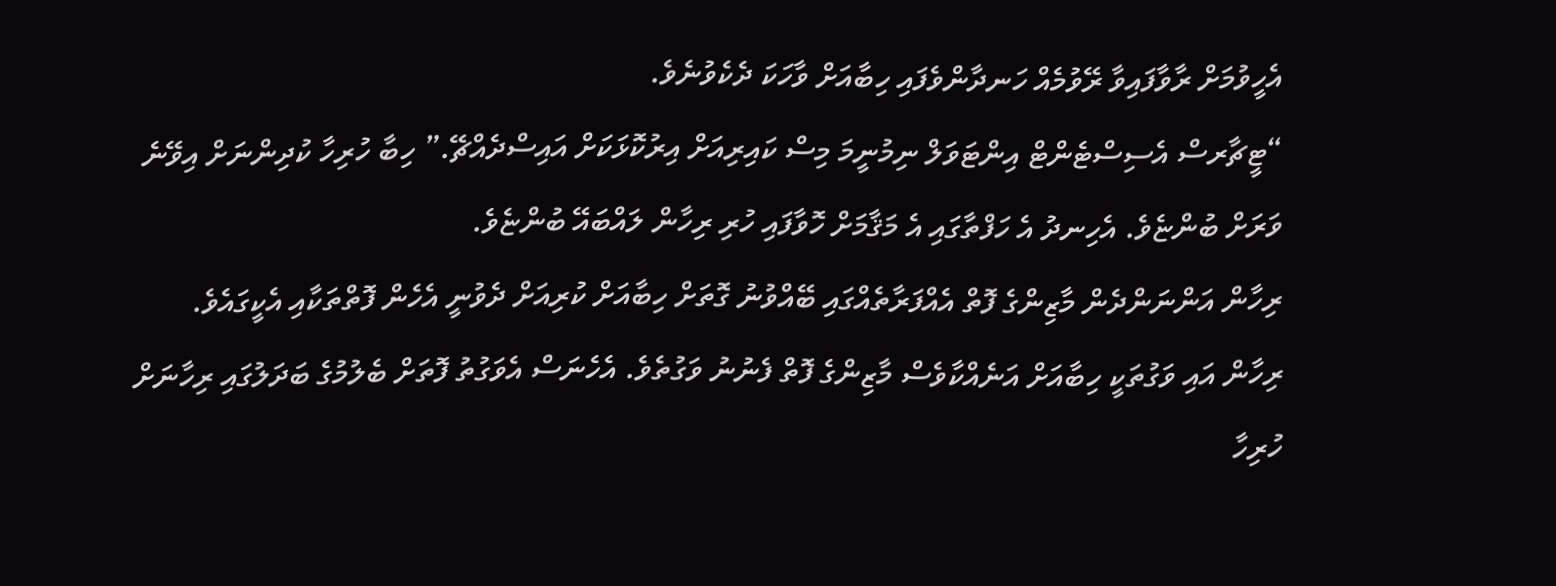އެހީވުމަށް ރާވާފައިވާ ރޭވުމެއް ހަނދާންވެފައި ހިބާއަށް ވާހަކަ ދެކެވުނެވެ.
“ޓީޗާރސް އެސިސްޓެންޓް އިންޓަވަލް ނިމުނީމަ މިސް ކައިރިއަށް އިރުކޮޅަކަށް އައިސްދެއްޗޭ.” ހިބާ ހުރިހާ ކުދިންނަށް އިވޭނެ ވަރަށް ބުންޏެވެ. އެހިނދު އެ ހަފްތާގައި އެ މަޤާމަށް ހޮވާފައި ހުރި ރިހާން ލައްބައޭ ބުންޏެވެ.
ރިހާން އަންނަންދެން މާޒިންގެ ފޮތް އެއްފަރާތެއްގައި ބޭއްވުނު ގޮތަށް ހިބާއަށް ކުރިއަށް ދެވުނީ އެހެން ފޮތްތަކާއި އެކީގައެވެ. ރިހާން އައި ވަގުތަކީ ހިބާއަށް އަނެއްކާވެސް މާޒިންގެ ފޮތް ފެނުނު ވަގުތެވެ. އެހެނަސް އެވަގުތު ފޮތަށް ބެލުމުގެ ބަދަލުގައި ރިހާނަށް ހުރިހާ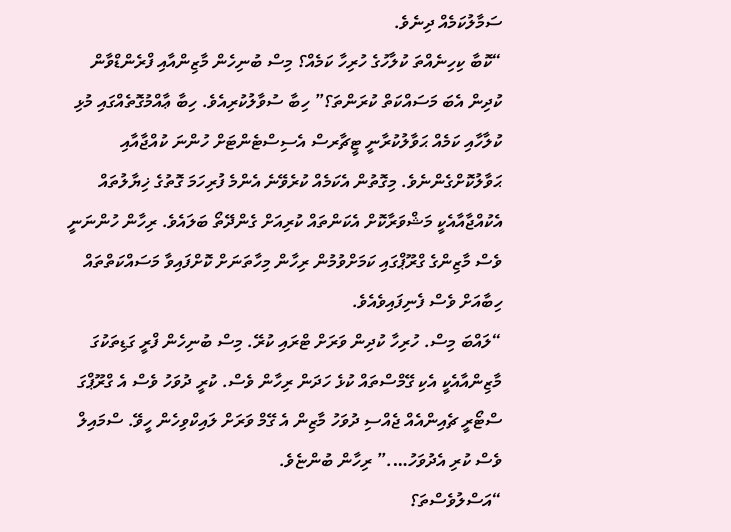ސަމާލުކަމެއް ދިނެވެ.
“ކޮބާ ކިހިނެއްތަ ކުލާހުގެ ހުރިހާ ކަމެއް؟ މިސް ބުނިހެން މާޒިންއާއި ފްރެންޑްވާން ކުދިން އެބަ މަސައްކަތް ކުރަންތަ؟” ހިބާ ސުވާލުކުރިއެވެ. ހިބާ ޢާއްމުގޮތެއްގައި މުޅި ކުލާހާއި ކަމެއް ޙަވާލުކުރާނީ ޓީޗާރސް އެސިސްޓެންޓަށް ހުންނަ ކުއްޖާއާއި ޙަވާލުކޮށްގެންނެވެ. މިގޮތުން އެކަމެއް ކުރެވޭނެ އެންމެ ފުރިހަމަ ގޮތުގެ ޚިޔާލުތައް އެކުއްޖާއާއެކީ މަޝްވަރާކޮށް އެކަންތައް ކުރިއަށް ގެންދޭތޯ ބަލައެވެ. ރިހާން ހުންނަނީ ވެސް މާޒިންގެ ގްރޫޕްގައި ކަމަށްވުމުން ރިހާން މިހާތަނަށް ކޮށްފައިވާ މަސައްކަތްތައް ހިބާއަށް ވެސް ފެނިފައިވެއެވެ.
“ލައްބަ މިސް. ހުރިހާ ކުދިން ވަރަށް ޓްރައި ކުރޭ. މިސް ބުނިހެން ފްރީ ގަޑިތަކުގަ މާޒިންއާއެކީ އެކި ގޭމްސްތައް ކުޅެ ހަދަން ރިހާން ވެސް. ކުރީ ދުވަހު ވެސް އެ ގްރޫޕްގަ ސްޓޯރީ ޗެއިންއެއް ޖެއްސި ދުވަހު މާޒިން އެ ގޭމް ވަރަށް ލައިކްވިހެން ހީވޭ. ސްމައިލް ވެސް ކުރި އެދުވަހު….” ރިހާން ބުންޏެވެ.
“އަސްލުވެސްތަ؟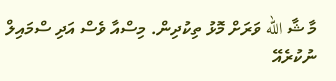މާ ޝާ الله ވަރަށް މޮޅު ތިކުދިން. މިސްއާ ވެސް އަދި ސްމައިލް ނުކުރެއޭ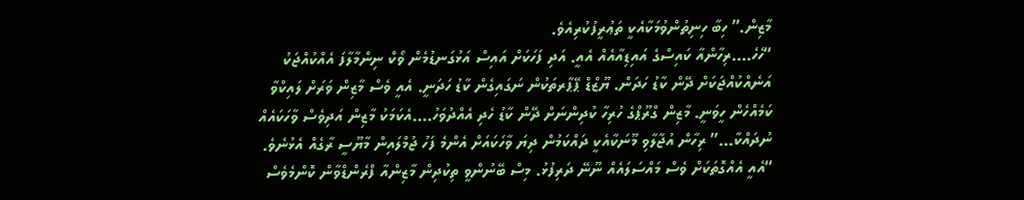މާޒިން.” ހިބާ ހިނިތުންވުމަކާއެކީ ތަޢުރީފުކުރިއެވެ.
“ހެހެ….ރިހާންއާ ކައިސްގެ އައިޑިއާއެއް އެއީ. އަދި ފަހަކަށް އައިސް އަޅުގަނޑުމެން ވޯކް ނިންމާލާފަ އެއްކުއްޖަކު އަނެއްކުއްޖަކަށް ދޭން ކާޑު ހަދަން. ޔޫޒްޑް ޕޭޕާރތަކުން ނަގައިގެން ކާޑު ހަދަނީ. އެއީ ވެސް މާޒިން ވަރަށް ލައިކްވާ ކަމެއްހެން ހީވަނީ. މާޒިން ގްރޫޕްގެ ހުރިހާ ކުދިންނަށް ދޭން ކާޑު ހެދި އެއްދުވަހު….އެކަމަކު މާޒިން އަދިވެސް ވާހަކައެއް ނުދައްކާ…” ރިހާން އުޖާލާވި މޫނަކާއެކީ ދައްކަމުން ދިޔަ ވާހަކައަށް އެންމެ ފަހު ޖުމްލައިން މާޔޫސީ ރާގެއް އެޅުނެވެ.
“އެއީ އެއްގޮތަކަށް ވެސް މައްސަލައެއް ނޫނޭ ދަރިފުޅު. މިސް ބޭނުންވީ ތިކުދިން މާޒިންއާ ފްރެންޑްވާން ކޮންމެވެސް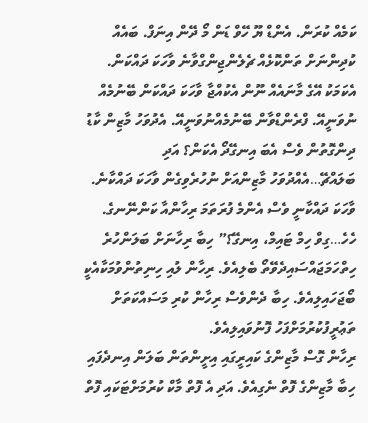ކަމެއް ކުރަން. އެންޑް ޔޫ ހޭވް ޑަން މޯ ދޭން އިނަފް. ބައެއް ކުދިންނަށް ތަންކޮޅެއް ޗެލެންޖިންގްވާނެ ވާހަކަ ދައްކަން. އެކަމަކު އޭގެ މާނައެއް ނޫން އެކުއްޖާ ވާހަކަ ދައްކަން ބޭނުމެއް ނުވަނީއޭ. ފްރެންޑްވާން ބޭނުމެއްނުވަނީއޭ. އެދުވަހު މާޒިން ކާޑު ދިންގޮތުން ވެސް އެބަ އިނގޭދޯ އެކަން؟ އަދި ބަލައްޗޭ…އެއްދުވަހު މާޒިންއަށް ނުހުރެވިގެން ވާހަކަ ދައްކާނެ. ވާހަކަ ދައްކާނީ ވެސް އެންމެ ފުރަތަމަ ރިހާންއާ ކަންނޭނގެ. ހެހެ…ގިވް ހިމް ޓައިމް، އިނގޭ؟” ހިބާ ރިހާނަށް ބަލަންހުރެ ހިތްހަމަޖައްސައިދެވޭތޯ ބެލިއެވެ. ރިހާން ލުއި ހިނިތުންވުމަކާއެކީ ބޯޖަހައިލިއެވެ. ހިބާ ދެންވެސް ރިހާން ކުރި މަސައްކަތަށް ތަޢުރީފުކުރުމަށްފަހު ފޮނުވައިލިއެވެ.
ރިހާން ގޮސް މާޒިންގެ ކައިރީގައި އިށީންތަން ބަލަން އިނދެފައި ހިބާ މާޒިންގެ ފޮތް ނެގިއެވެ. އަދި އެ ފޮތް މާކް ކުރުމަށްޓަކައި ފޮތް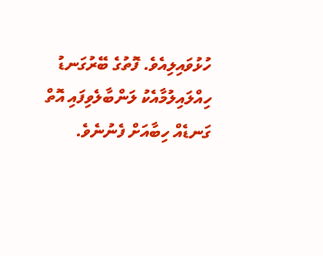ހުޅުވައިލިއެވެ. ފޮތުގެ ބޭރުގަނޑު ހިއްލައިލުމާއެކު ލަންބާލެވިފައި އޮތް ގަނޑެއް ހިބާއަށް ފެނުނެވެ.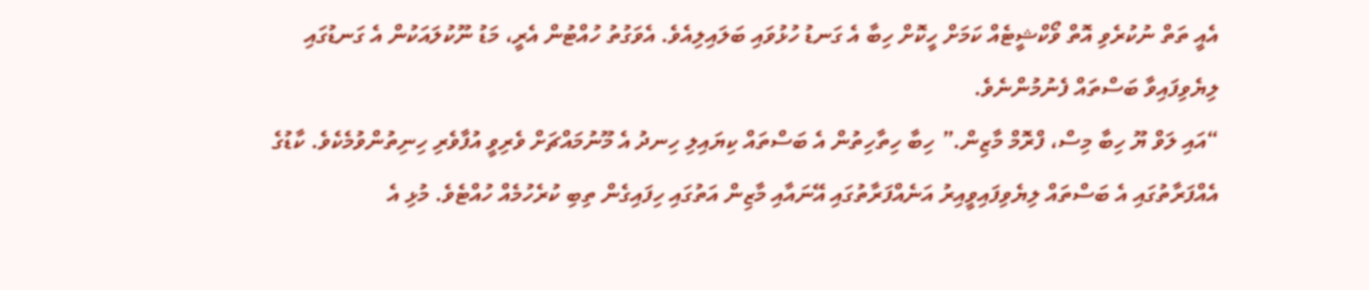އެއީ ތަތް ނުކުރެވި އޮތް ވޯކްޝީޓެއް ކަމަށް ހީކޮށް ހިބާ އެ ގަނޑު ހުޅުވައި ބަލައިލިއެވެ. އެވަގުތު ހުއްޓުން އެރީ، މަޑު ނޫކުލައަކުން އެ ގަނޑުގައި ލިޔެވިފައިވާ ބަސްތައް ފެނުމުންނެވެ.
“އައި ލަވް ޔޫ ހިބާ މިސް، ފްރޮމް މާޒިން.” ހިބާ ހިތާހިތުން އެ ބަސްތައް ކިޔައިލި ހިނދު އެ މޫނުމައްޗަށް ވެރިވީ އުފާވެރި ހިނިތުންވުމެކެވެ. ކާޑުގެ އެއްފަރާތުގައި އެ ބަސްތައް ލިޔެވިފައިވީއިރު އަނެއްފަރާތުގައި އޭނައާއި މާޒިން އަތުގައި ހިފައިގެން ތިބި ކުރެހުމެއް ހުއްޓެވެ. މުޅި އެ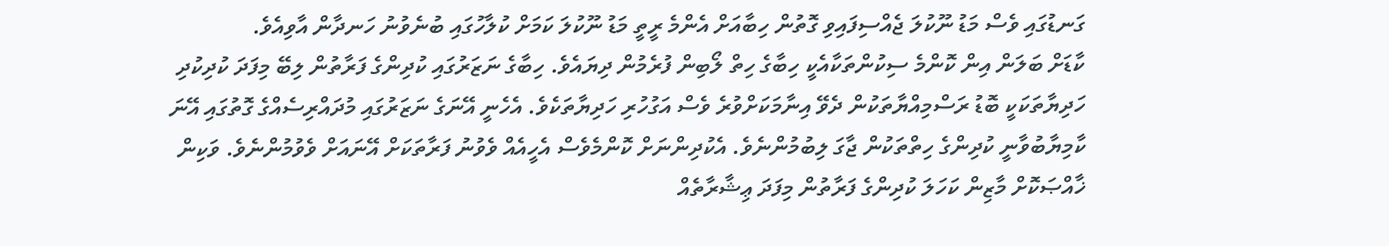ގަނޑުގައި ވެސް މަޑު ނޫކުލަ ޖެއްސިފައިވި ގޮތުން ހިބާއަށް އެންމެ ރީތީ މަޑު ނޫކުލަ ކަމަށް ކުލާހުގައި ބުނެވުނު ހަނދާން އާވިއެވެ.
ކާޑަށް ބަލަން އިން ކޮންމެ ސިކުންތަކާއެކީ ހިބާގެ ހިތް ލޯބިން ފުރެމުން ދިޔައެވެ. ހިބާގެ ނަޒަރުގައި ކުދިންގެ ފަރާތުން ލިބޭ މިފަދަ ކުދިކުދި ހަދިޔާތަކަކީ ބޮޑު ރަސްމިއްޔާތަކުން ދެވޭ އިނާމަކަށްވުރެ ވެސް އަގުހުރި ހަދިޔާތަކެވެ. އެހެނީ އޭނަގެ ނަޒަރުގައި މުދައްރިސެއްގެ ގޮތުގައި އޭނަ ކާމިޔާބުވާނީ ކުދިންގެ ހިތްތަކުން ޖާގަ ލިބުމުންނެވެ. އެކުދިންނަށް ކޮންމެވެސް އެހީއެއް ވެވުނު ފަރާތަކަށް އޭނައަށް ވެވުމުންނެވެ. ވަކިން ޚާއްޞަކޮށް މާޒިން ކަހަލަ ކުދިންގެ ފަރާތުން މިފަދަ ޢިޝާރާތެއް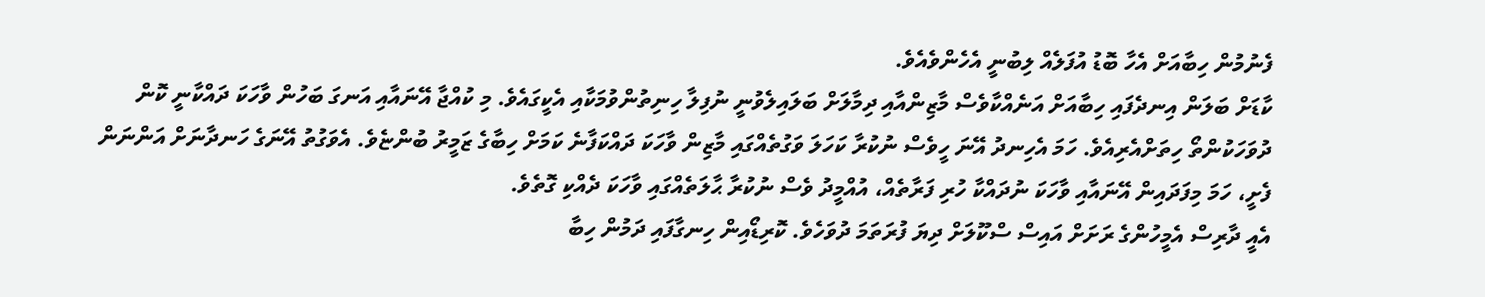ފެނުމުން ހިބާއަށް އެހާ ބޮޑު އުފަލެއް ލިބުނީ އެހެންވެއެވެ.
ކާޑަށް ބަލަން އިނދެފައި ހިބާއަށް އަނެއްކާވެސް މާޒިންއާއި ދިމާލަށް ބަލައިލެވުނީ ނުފިލާ ހިނިތުންވުމަކާއި އެކީގައެވެ. މި ކުއްޖާ އޭނައާއި އަނގަ ބަހުން ވާހަކަ ދައްކާނީ ކޮން ދުވަހަކުންތޯ ހިތަށްއެރިއެވެ. ހަމަ އެހިނދު އޭނަ ހީވެސް ނުކުރާ ކަހަލަ ވަގުތެއްގައި މާޒިން ވާހަކަ ދައްކަފާނެ ކަމަށް ހިބާގެ ޒަމީރު ބުންޏެވެ. އެވަގުތު އޭނަގެ ހަނދާނަށް އަންނަން ފެށީ، ހަމަ މިފަދައިން އޭނައާއި ވާހަކަ ނުދައްކާ ހުރި ފަރާތެއް، އުއްމީދު ވެސް ނުކުރާ ޙާލަތެއްގައި ވާހަކަ ދެއްކި ގޮތެވެ.
އެއީ ދާރިސް އެމީހުންގެ ރަށަށް އައިސް ސްކޫލަށް ދިޔަ ފުރަތަމަ ދުވަހެވެ. ކޮރިޑޯއިން ހިނގާފައި ދަމުން ހިބާ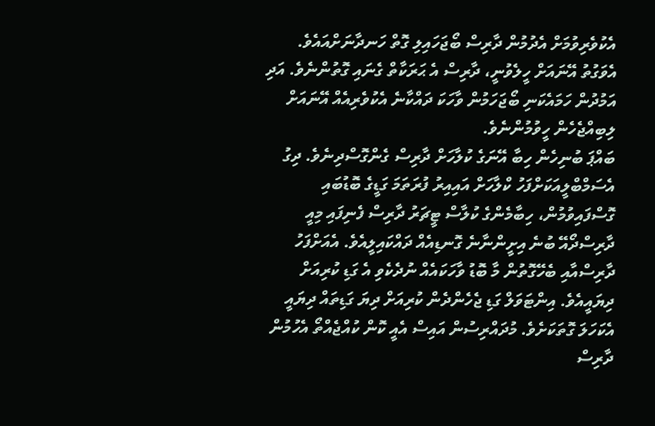އެކުވެރިވުމަށް އެދުމުން ދާރިސް ބޯޖަހައިލި ގޮތް ހަނދާނަށްއައެވެ. އެވަގުތު އޭނައަށް ހީލެވުނީ، ދާރިސް އެ ޙަރަކާތް ގެނައި ގޮތުންނެވެ. އަދި އަމުދުން ހަމައެކަނި ބޯޖަހަމުން ވާހަކަ ދައްކާނެ އެކުވެރިއެއް އޭނައަށް ލިބިއްޖެހެން ހީވުމުންނެވެ.
ބައްޕަ ބުނިހެން ހިބާ އޭނަގެ ކުލާހަށް ދާރިސް ގެންގޮސްދިނެވެ. ދިގު އެސަމްބްލީއަކަށްފަހު ކްލާހަށް އައިއިރު ފުރަތަމަ ގަޑީގެ ބޮޑުބައި ގޮސްފައިވުމުން، ހިބާމެންގެ ކުލާސް ޓީޗަރު ދާރިސް ފެނިފައި މިއީ ދާރިސްދޯއޭ ބުނެ އިށީންނާނެ ގޮނޑިއެއް ދައްކައިލީއެވެ. އެއަށްފަހު ދާރިސްއާއި ބެހޭގޮތުން މާ ބޮޑު ވާހަކައެއް ނުދެކެވި އެ ގަޑި ކުރިއަށް ދިޔައީއެވެ. އިންޓަވަލް ގަޑި ޖެހެންދެން ކުރިއަށް ދިޔަ ގަޑިތައް ދިޔައީ އެކަހަލަ ގޮތަކަށެވެ. މުދައްރިސުން އައިސް އެއީ ކޮން ކުއްޖެއްތޯ އެހުމުން ދާރިސް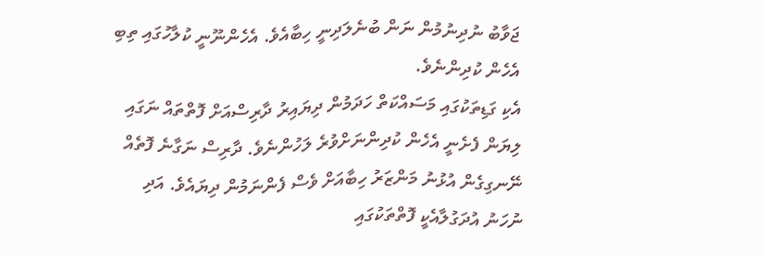ޖަވާބު ނުދިނުމުން ނަން ބުނެލަދިނީ ހިބާއެވެ. އެހެންނޫނީ ކުލާހުގައި ތިބި އެހެން ކުދިންނެވެ.
އެކި ގަޑިތަކުގައި މަސައްކަތް ހަދަމުން ދިޔައިރު ދާރިސްއަށް ފޮތްތައް ނަގައި ލިޔަން ފެށެނީ އެހެން ކުދިންނަށްވުރެ ލަހުންނެވެ. ދާރިސް ނަގާނެ ފޮތެއް ނޭނގިގެން އުޅުނު މަންޒަރު ހިބާއަށް ވެސް ފެންނަމުން ދިޔައެވެ. އަދި ނުހަނު އުދަގުލާއެކީ ފޮތްތަކުގައި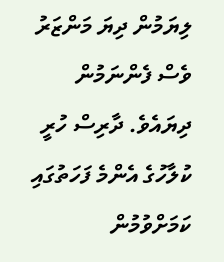ލިޔަމުން ދިޔަ މަންޒަރު ވެސް ފެންނަމުން ދިޔައެވެ. ދާރިސް ހުރީ ކުލާހުގެ އެންމެ ފަހަތުގައި ކަމަށްވުމުން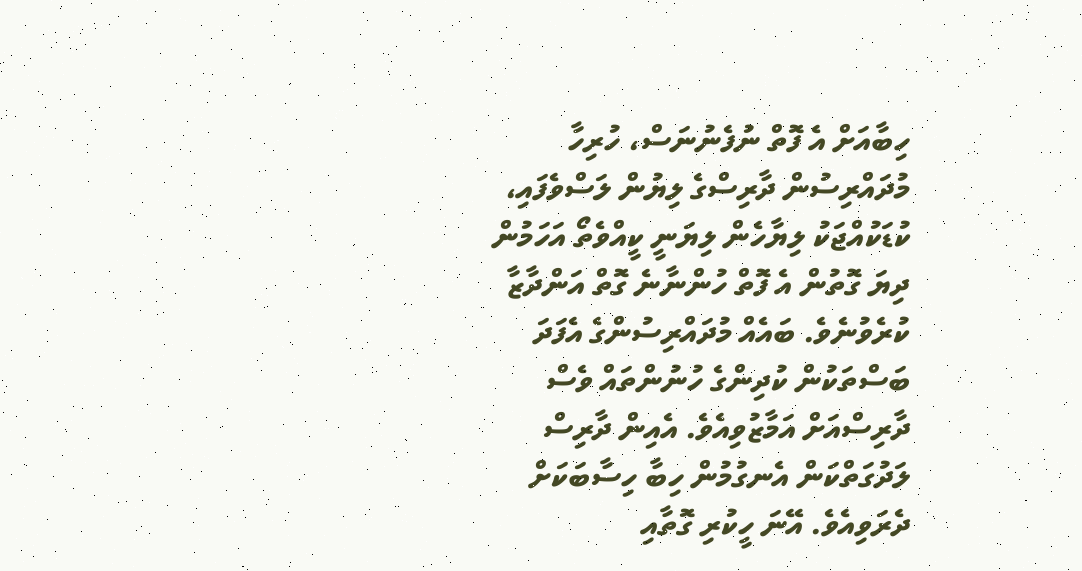ހިބާއަށް އެ ފޮތް ނުފެނުނަސް، ހުރިހާ މުދައްރިސުން ދާރިސްގެ ލިޔުން ލަސްވެފައި، ކުޑަކުއްޖަކު ލިޔާހެން ލިޔަނީ ކީއްވެތޯ އަހަމުން ދިޔަ ގޮތުން އެ ފޮތް ހުންނާނެ ގޮތް އަންދާޒާ ކުރެވުނެވެ. ބައެއް މުދައްރިސުންގެ އެފަދަ ބަސްތަކުން ކުދިންގެ ހުނުންތައް ވެސް ދާރިސްއަށް އަމާޒުވިއެވެ. އެއިން ދާރިސް ލަދުގަތްކަން އެނގުމުން ހިބާ ހިސާބަކަށް ދެރަވިއެވެ. އޭނަ ހީކުރި ގޮތާއި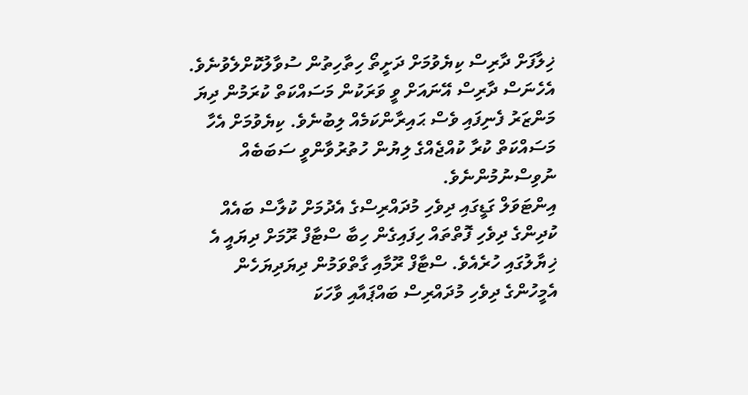ޚިލާފަށް ދާރިސް ކިޔެވުމަށް ދަށީތޯ ހިތާހިތުން ސުވާލުކޮށްލެވުނެވެ. އެހެނަސް ދާރިސް އޭނައަށް ވީ ވަރަކުން މަސައްކަތް ކުރަމުން ދިޔަ މަންޒަރު ފެނިފައި ވެސް ޙައިރާންކަމެއް ލިބުނެވެ. ކިޔެވުމަށް އެހާ މަސައްކަތް ކުރާ ކުއްޖެއްގެ ލިޔުން ހުތުރުވާންވީ ސަބަބެއް ނުވިސްނުމުންނެވެ.
އިންޓަވަލް ގަޑީގައި ދިވެހި މުދައްރިސްގެ އެދުމަށް ކުލާސް ބައެއް ކުދިންގެ ދިވެހި ފޮތްތައް ހިފައިގެން ހިބާ ސްޓާފް ރޫމަށް ދިޔައީ އެ ޚިޔާލުގައި ހުރެއެވެ. ސްޓާފް ރޫމާއި ގާތްވަމުން ދިޔަދިޔަހެން އެމީހުންގެ ދިވެހި މުދައްރިސް ބައްޕައާއި ވާހަކަ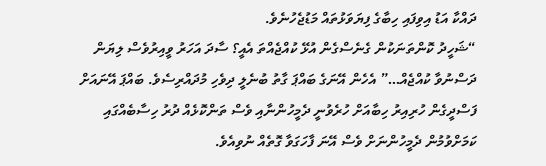ދައްކާ އަޑު އިވިފައި ހިބާގެ ފިޔަވަޅުތައް މަޑުޖެހުނެވެ.
“ޝަހީދު ކޮންތަނަކުން ގެނެސްގެން އުޅޭ ކުއްޖެއްތަ އެއީ؟ ސާދަ އަހަރު ވީއިރުވެސް ލިޔަން ދަސްނުވާ ކުއްޖެއް…” އެހެން އޭނަގެ ބައްޕަ ގާތު ބުނެލީ ދިވެހި މުދައްރިސެވެ. ބައްޕަ އޭނައަށް ފަސްދީގެން ހުރިއިރު ހިބާއަށް ހުރެވުނީ ދެމީހުންނާއި ވެސް ތަންކޮޅެއް ދުރު ހިސާބެއްގައި ކަމަށްވުމުން ދެމީހުންނަށް ވެސް އޭނަ ފާހަގަވާ ގޮތެއް ނުވިއެވެ.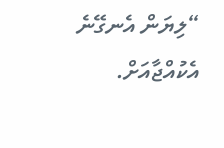“ލިޔަން އެނގޭނެ އެކުއްޖާއަށް.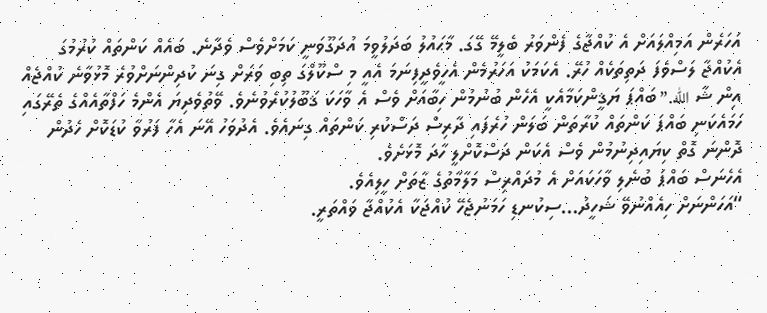އަހަރެން އަމިއްލައަށް އެ ކުއްޖާގެ ފެންވަރު ބެލީމޭ ގޭގަ. މާޙައުލު ބަދަލުވީމަ އުދަގޫވަނީ ކަމަށްވެސް ވެދާނެ. ބައެއް ކަންތައް ކުރުމުގަ އެކުއްޖާ ލަސްވެފަ ދަތިތަކެއް ހުރޭ. އެކަމަކު އަހަރުމެން އެހީވެދީފިނަމަ އެއީ މި ސްކޫލްގަ ތިބި ވަރަށް ގިނަ ކުދިންނަށްވުރެ މޮޅުވާނެ ކުއްޖެއް އިން ޝާ الله.” ބައްޕަ ޔަޤީންކަމާއެކީ އެހެން ބުނުމުން ހިބާއަށް ވެސް އެ ވާހަކަ ޤަބޫލުކުރެވުނެވެ. ވޭތުވެދިޔަ އެންމެ ހަފްތާއެއްގެ ތެރޭގައި ހަމައެކަނި ބައްޕަ ކަންތައް ކުރާތަން ބަލަން ހުރެފައި ދާރިސް ދަސްކުރި ކަންތައް ގިނައެވެ. އެދުވަހު އޭނަ އެހާ ފަރުވާ ކުޑަކޮށް ހެދުން ދޮންނަ ގޮތް ކިޔައިދިނުމުން ވެސް އެކަން ދަސްކޮށްލީ ހާދަ މޮޅަށެވެ.
އެހެނަސް ބައްޕަ ބުނެލި ވާހަކައަށް އެ މުދައްރިސް މަލާމާތުގެ ޒާތަށް ހީލިއެވެ.
“އަހަންނަށް ހިއެއްނުވޭ ޝަހީދު…ސިކުނޑި ހަމަނުޖެހޭ ކުއްޖަކާ އެކުއްޖާ ވައްތަރީ.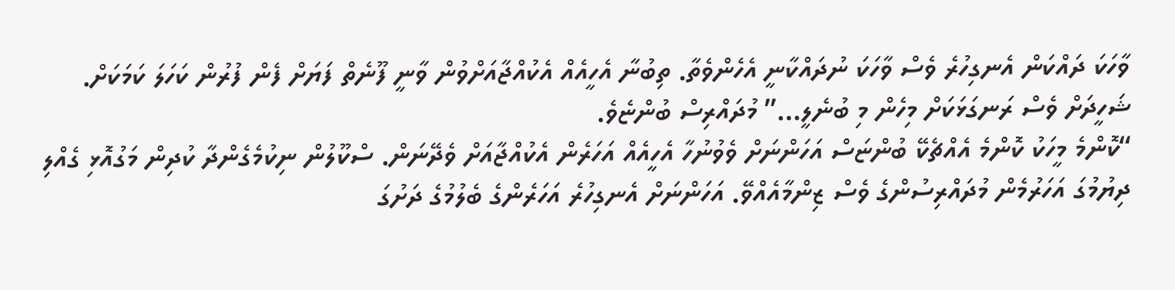ވާހަކަ ދައްކަން އެނގިހުރެ ވެސް ވާހަކަ ނުދައްކާނީ އެހެންވެތާ. ތިބުނާ އެހީއެއް އެކުއްޖާއަށްވުން ވާނީ ފޫނެތް ފަޔަށް ފެން ފުރުން ކަހަލަ ކަމަކަށް. ޝަހީދަށް ވެސް ރަނގަޅަކަށް މިހެން މި ބުނެލީ…” މުދައްރިސް ބުންޏެވެ.
“ކޮންމެ މީހަކު ކޮންމެ އެއްޗެކޭ ބުންޏަސް އަހަންނަށް ވެވުނުހާ އެހީއެއް އަހަރެން އެކުއްޖާއަށް ވެދޭނަން. ސްކޫލުން ނިކުމެގެންދާ ކުދިން މަގުއޮޅި ގެއްލި ދިޔުމުގަ އަހަރުމެން މުދައްރިސުންގެ ވެސް ޒިންމާއެއްވޭ. އަހަންނަށް އެނގިހުރެ އަހަރެންގެ ބެލުމުގެ ދަށުގަ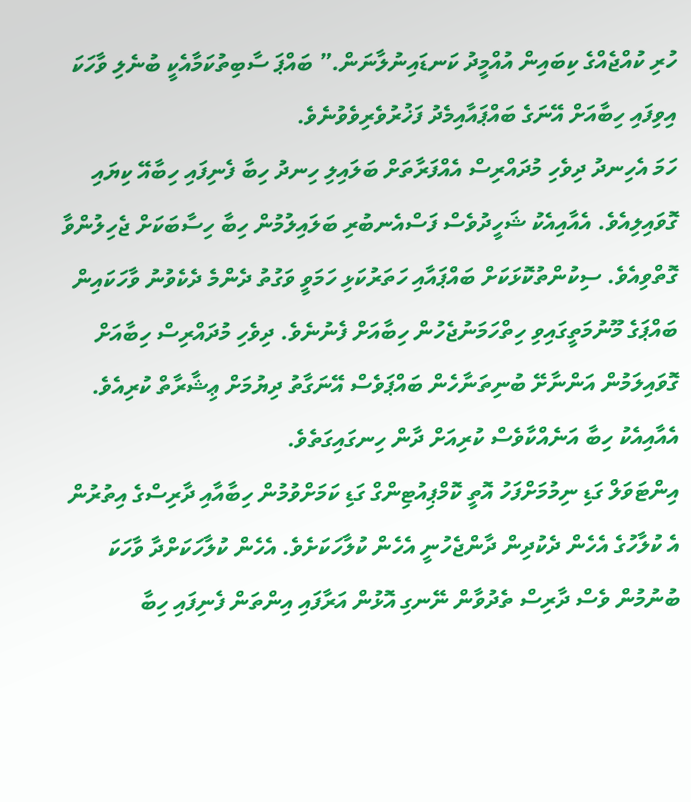ހުރި ކުއްޖެއްގެ ކިބައިން އުއްމީދު ކަނޑައިނުލާނަން.” ބައްޕަ ސާބިތުކަމާއެކީ ބުނެލި ވާހަކަ އިވިފައި ހިބާއަށް އޭނަގެ ބައްޕައާއިމެދު ފަޚުރުވެރިވެވުނެވެ.
ހަމަ އެހިނދު ދިވެހި މުދައްރިސް އެއްފަރާތަށް ބަލައިލި ހިނދު ހިބާ ފެނިފައި ހިބާއޭ ކިޔައި ގޮވައިލިއެވެ. އެއާއިއެކު ޝަހީދުވެސް ފަސްއެނބުރި ބަލައިލުމުން ހިބާ ހިސާބަކަށް ޖެހިލުންވާ ގޮތްވިއެވެ. ސިކުންތުކޮޅަކަށް ބައްޕައާއި ހަތަރުކަޅި ހަމަވީ ވަގުތު ދެންމެ ދެކެވުނު ވާހަކައިން ބައްޕަގެ މޫނުމަތީގައިވި ހިތްހަމަނުޖެހުން ހިބާއަށް ފެނުނެވެ. ދިވެހި މުދައްރިސް ހިބާއަށް ގޮވައިލަމުން އަންނާށޭ ބުނިތަނާހެން ބައްޕަވެސް އޭނަގާތު ދިޔުމަށް ޢިޝާރާތް ކުރިއެވެ. އެއާއިއެކު ހިބާ އަނެއްކާވެސް ކުރިއަށް ދާން ހިނގައިގަތެވެ.
އިންޓަވަލް ގަޑި ނިމުމަށްފަހު އޮތީ ކޮމްޕިއުޓިންގް ގަޑި ކަމަށްވުމުން ހިބާއާއި ދާރިސްގެ އިތުރުން އެ ކުލާހުގެ އެހެން ދެކުދިން ދާންޖެހުނީ އެހެން ކުލާހަކަށެވެ. އެހެން ކުލާހަކަށްދާ ވާހަކަ ބުނުމުން ވެސް ދާރިސް ތެދުވާން ނޭނގި އޮޅުން އަރާފައި އިންތަން ފެނިފައި ހިބާ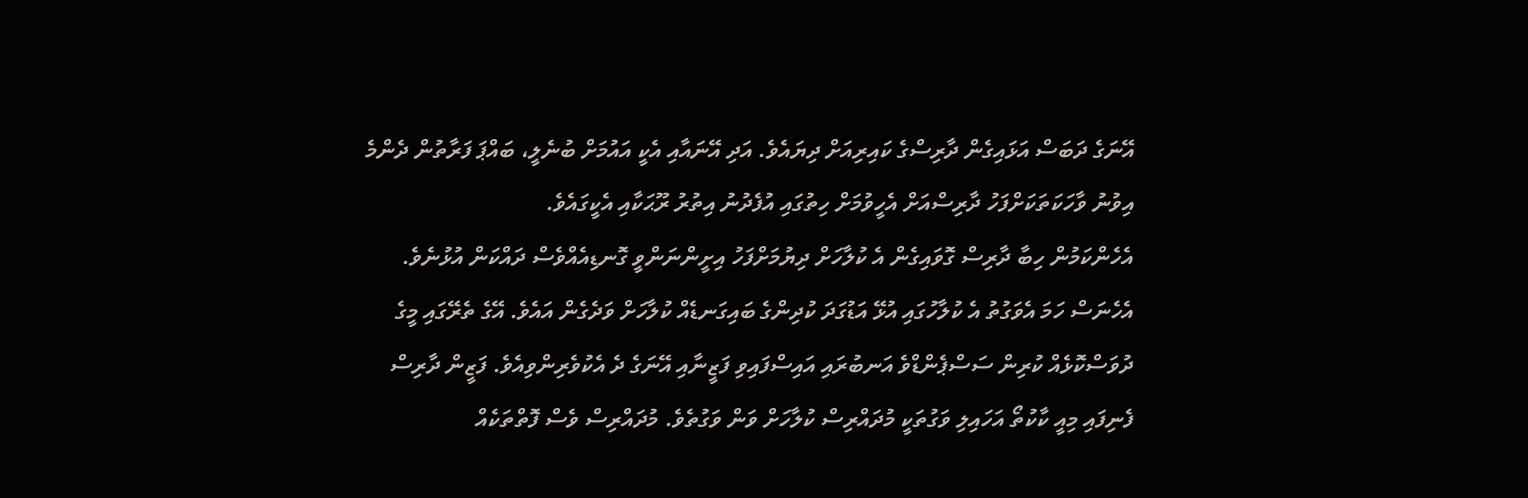އޭނަގެ ދަބަސް އަޅައިގެން ދާރިސްގެ ކައިރިއަށް ދިޔައެވެ. އަދި އޭނައާއި އެކީ އައުމަށް ބުނެލީ، ބައްޕަ ފަރާތުން ދެންމެ އިވުނު ވާހަކަތަކަށްފަހު ދާރިސްއަށް އެހީވުމަށް ހިތުގައި އުފެދުނު އިތުރު ރޫޙަކާއި އެކީގައެވެ.
އެހެންކަމުން ހިބާ ދާރިސް ގޮވައިގެން އެ ކުލާހަށް ދިޔުމަށްފަހު އިށީންނަންވީ ގޮނޑިއެއްވެސް ދައްކަން އުޅުނެވެ. އެހެނަސް ހަމަ އެވަގުތު އެ ކުލާހުގައި އުޅޭ އަޑުގަދަ ކުދިންގެ ބައިގަނޑެއް ކުލާހަށް ވަދެގެން އައެވެ. އޭގެ ތެރޭގައި މީގެ ދުވަސްކޮޅެއް ކުރިން ސަސްޕެންޑްވެ އަނބުރައި އައިސްފައިވި ފަޒީނާއި އޭނަގެ ދެ އެކުވެރިންވިއެވެ. ފަޒީން ދާރިސް ފެނިފައި މިއީ ކާކުތޯ އަހައިލި ވަގުތަކީ މުދައްރިސް ކުލާހަށް ވަން ވަގުތެވެ. މުދައްރިސް ވެސް ފޮތްތަކެއް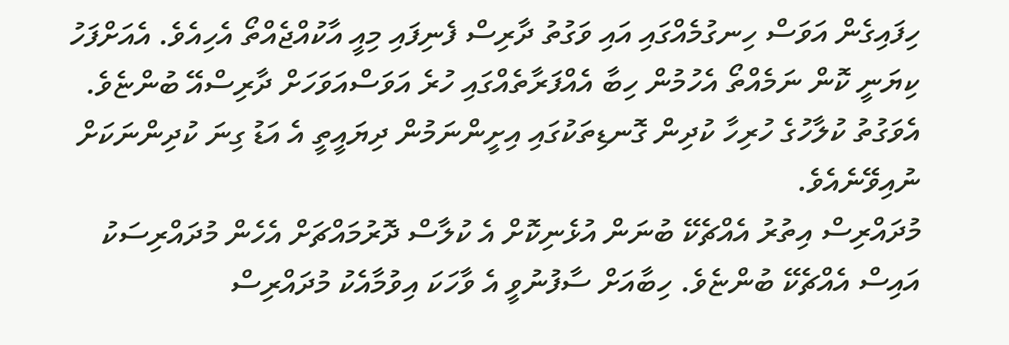ހިފައިގެން އަވަސް ހިނގުމެއްގައި އައި ވަގުތު ދާރިސް ފެނިފައި މިއީ އާކުއްޖެއްތޯ އެހިއެވެ. އެއަށްފަހު ކިޔަނީ ކޮން ނަމެއްތޯ އެހުމުން ހިބާ އެއްފަރާތެއްގައި ހުރެ އަވަސްއަވަހަށް ދާރިސްއޭ ބުންޏެވެ. އެވަގުތު ކުލާހުގެ ހުރިހާ ކުދިން ގޮނޑިތަކުގައި އިށީންނަމުން ދިޔައީތީ އެ އަޑު ގިނަ ކުދިންނަކަށް ނުއިވޭނެއެވެ.
މުދައްރިސް އިތުރު އެއްޗެކޭ ބުނަން އުޅެނިކޮށް އެ ކުލާސް ދޮރުމައްޗަށް އެހެން މުދައްރިސަކު އައިސް އެއްޗެކޭ ބުންޏެވެ. ހިބާއަށް ސާފުނުވީ އެ ވާހަކަ އިވުމާއެކު މުދައްރިސް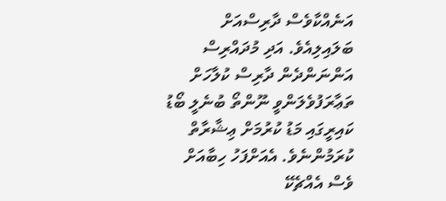އަނެއްކާވެސް ދާރިސްއަށް ބަލައިލިއެވެ. އަދި މުދައްރިސް އަންނަންދެން ދާރިސް ކުލާހަށް ތަޢާރަފުވެލަންވީ ނޫންތޯ ބުނެލީ ބޯޑު ކައިރީގައި މަޑު ކުރުމަށް ޢިޝާރާތް ކުރަމުންނެވެ. އެއަށްފަހު ހިބާއަށް ވެސް އެއްޗެކޭ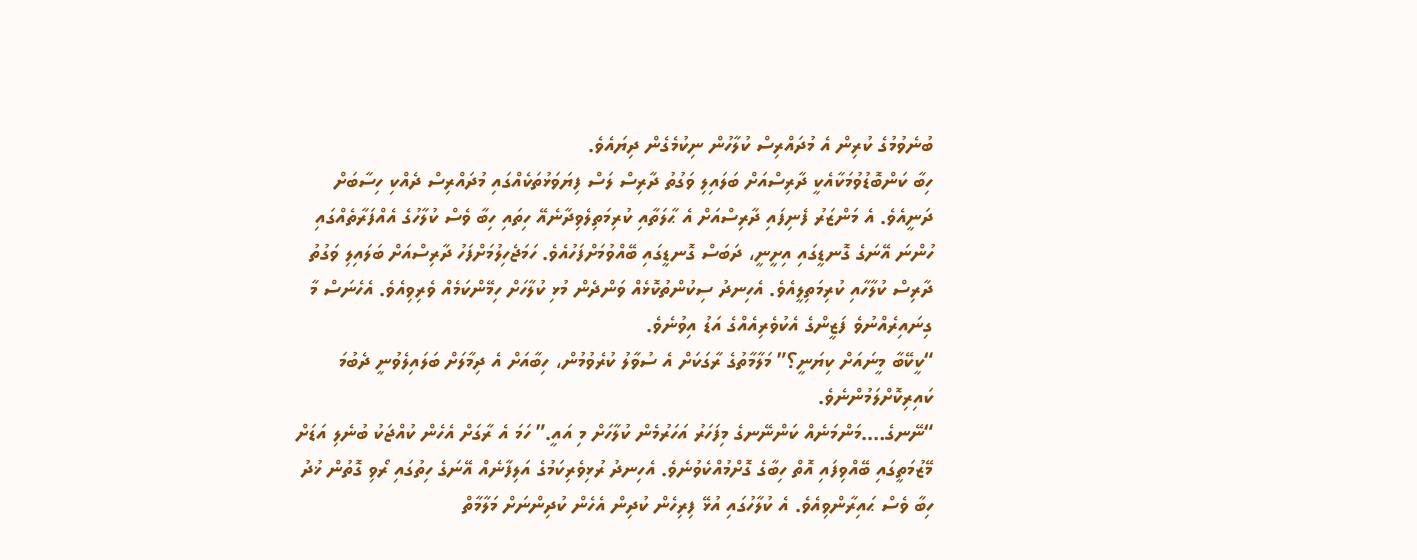ބުނެވުމުގެ ކުރިން އެ މުދައްރިސް ކުލާހުން ނިކުމެގެން ދިޔައެވެ.
ހިބާ ކަންބޮޑުވުމަކާއެކީ ދާރިސްއަށް ބަލައިލި ވަގުތު ދާރިސް ލަސް ފިޔަވަޅުތަކެއްގައި މުދައްރިސް ދެއްކި ހިސާބަށް ދަނީއެވެ. އެ މަންޒަރު ފެނިފައި ދާރިސްއަށް އެ ޙާލަތާއި ކުރިމަތިލެވިދާނެއޭ ހިތައި ހިބާ ވެސް ކުލާހުގެ އެއްފަރާތެއްގައި ހުންނަ އޭނަގެ ގޮނޑީގައި އިށީނީ، ދަބަސް ގޮނޑީގައި ބޭއްވުމަށްފަހުއެވެ. ހަމަޖެހިލުމަށްފަހު ދާރިސްއަށް ބަލައިލި ވަގުތު ދާރިސް ކުލާހާއި ކުރިމަތިލީއެވެ. އެހިނދު ސިކުންތުކޮޅެއް ވަންދެން މުޅި ކުލާހަށް ހިމޭންކަމެއް ވެރިވިއެވެ. އެހެނަސް މާ ގިނައިރެއްނުވެ ފަޒީންގެ އެކުވެރިއެއްގެ އަޑު އިވުނެވެ.
“ކީކޭބާ މީނައަށް ކިޔަނީ؟” މަލާމާތުގެ ރާގަކަށް އެ ސުވާލު ކުރެވުމުން، ހިބާއަށް އެ ދިމާލަށް ބަލައިލެވުނީ ދެބުމަ ކައިރިކޮށްލަމުންނެވެ.
“ނޭނގެ….މަންމަނެއް ކަންނޭނގެ މިފަހަރު އަހަރުމެން ކުލާހަށް މި އައީ.” ހަމަ އެ ރާގަށް އެހެން ކުއްޖަކު ބުނެލި އަޑަށް މޭޒުމަތީގައި ބޭއްވިފައި އޮތް ހިބާގެ ގޮށްމުއްކެވުނެވެ. އެހިނދު ރުޅިވެރިކަމުގެ އަލިފާނެއް އޭނަގެ ހިތުގައި ރޯވި ގޮތުން ޚުދު ހިބާ ވެސް ޙައިރާންވިއެވެ. އެ ކުލާހުގައި އުޅޭ ފިރިހެން ކުދިން އެހެން ކުދިންނަށް މަލާމާތް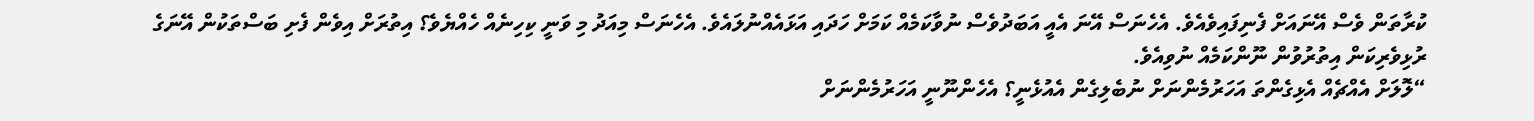ކުރާތަން ވެސް އޭނައަށް ފެނިފައިވެއެވެ. އެހެނަސް އޭނަ އެއީ އަބަދުވެސް ނުވާކަމެއް ކަމަށް ހަދައި އަޅައެއްނުލައެވެ. އެހެނަސް މިއަދު މި ވަނީ ކިހިނެއް ހެއްޔެވެ؟ އިތުރަށް އިވެން ފެށި ބަސްތަކުން އޭނަގެ ރުޅިވެރިކަން އިތުރުވުން ނޫންކަމެއް ނުވިއެވެ.
“ލޮލަށް އެއްޗެއް އެޅިގެންތަ އަހަރުމެންނަށް ނުބެލިގެން އެއުޅެނީ؟ އެހެންނޫނީ އަހަރުމެންނަށް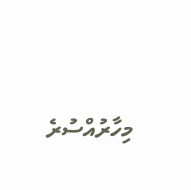މިހާރުއްސުރެ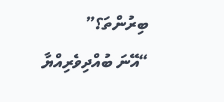ބިރުންތަ؟”
“އޭނަ ބުއްދިވެރިއްޔާ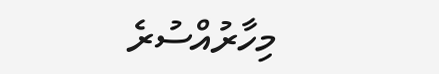މިހާރުއްސުރެ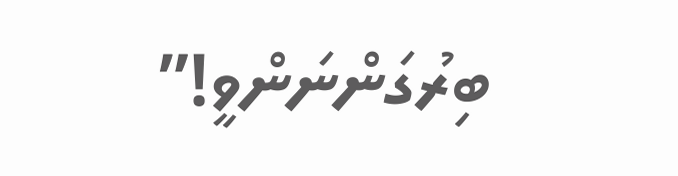ބިރުގަންނަންވީ!”